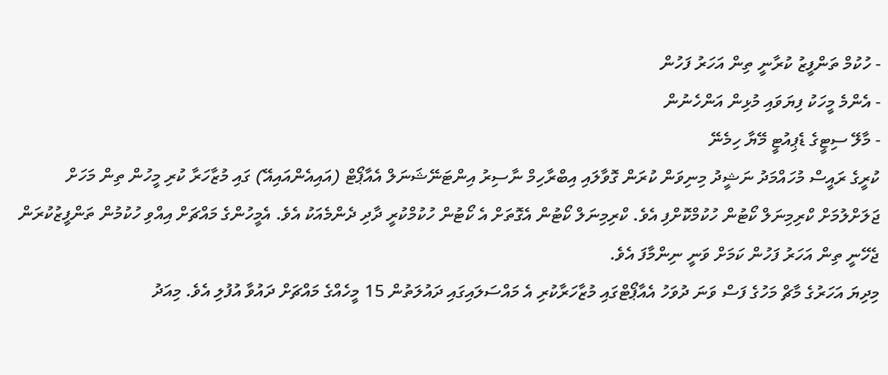- ހުކުމް ތަންފީޒު ކުރާނީ ތިން އަހަރު ފަހުން
- އެންމެ މީހަކު ފިޔަވައި މުޅިން އަންހެނުން
- މާލޭ ސިޓީގެ ޑެޕިއުޓީ މޭޔާ ހިމެނޭ
ކުރީގެ ރައީސް މުހައްމަދު ނަޝީދު މިނިވަން ކުރަން ގޮވާލައި އިބްރާހިމް ނާސިރު އިންޓަނޭޝަނަލް އެއާޕޯޓް (އައިއެންއައިއޭ) ގައި މުޒާހަރާ ކުރި މީހުން ތިން މަހަށް ޖަލަށްލުމަށް ކްރިމިނަލް ކޯޓުން ހުކުމްކޮށްފި އެވެ. ކްރިމިނަލް ކޯޓުން އެގޮތަށް އެ ކޯޓުން ހުކުމްކުރީ ދާދި ދެންމެއަކު އެވެ. އެމީހުންގެ މައްޗަށް އިއްވި ހުކުމުން ތަންފީޒުކުރަން ޖެހޭނީ ތިން އަހަރު ފަހުން ކަމަށް ވަނީ ނިންމާފަ އެވެ.
މިދިޔަ އަހަރުގެ މާޗް މަހުގެ ފަސް ވަނަ ދުވަހު އެއާޕޯޓްގައި މުޒާހަރާކުރި އެ މައްސަލައިގައި ދައުލަތުން 15 މީހެއްގެ މައްޗަށް ދައުވާ އުފުލި އެވެ. މިއަދު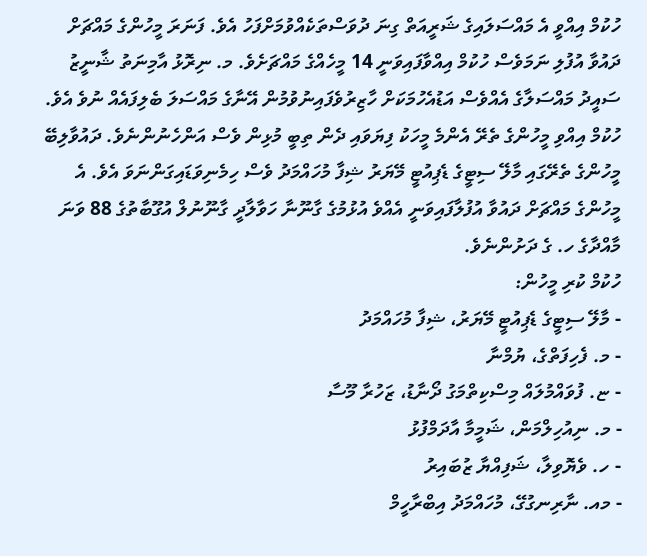ހުކުމް އިއްވީ އެ މައްސަލައިގެ ޝަރީއަތް ގިނަ ދުވަސްތަކެއްވުމަށްފަހު އެވެ. ފަނަރަ މީހުންގެ މައްޗަށް ދައުވާ އުފުލި ނަމަވެސް ހުކުމް އިއްވާފައިވަނީ 14 މީހެއްގެ މައްޗަށެވެ. މ. ނިރޮޅު އާމިނަތު ޝާނީޒު ސައީދު މައްސަލާގެ އެއްވެސް އަޑުއެހުމަކަށް ހާޒިރުވެފައިނުވުމުން އޭނާގެ މައްސަލަ ބެލިފައެއް ނުވެ އެވެ.
ހުކުމް އިއްވި މީހުންގެ ތެރޭ އެންމެ މީހަކު ފިޔަވައި ދެން ތިބީ މުޅިން ވެސް އަންހެނުންނެވެ. ދައުވާލިބޭ މީހުންގެ ތެރޭގައި މާލޭ ސިޓީގެ ޑެޕިއުޓީ މޭޔަރު ޝިފާ މުހައްމަދު ވެސް ހިމެނިވަޑައިގަންނަވަ އެވެ. އެ މީހުންގެ މައްޗަށް ދައުވާ އުފުލާފައިވަނީ އެއްވެ އުޅުމުގެ ގާނޫނާ ހަވާލާދީ ގާނޫނުލް އުގޫބާތުގެ 88 ވަނަ މާއްދާގެ ހ. ގެ ދަށުންނެވެ.
ހުކުމް ކުރި މީހުން:
- މާލޭ ސިޓީގެ ޑެޕިއުޓީ މޭޔަރު، ޝިފާ މުހައްމަދު
- މ. ފެހިފަތްގެ، ޔުމްނާ
- ޏ. ފުވައްމުލައް މިސްކިތްމަގު ދޯނާޑު، ޒަހުރާ މޫސާ
- މ. ނިއުހިލްމަން، ޝަމީމާ އާދަމްފުޅު
- ހ. ވެޔޮވިލާ، ޝަފިއްޔާ ޒުބައިރު
- މއ. ނާރިނގުގޭ، މުހައްމަދު އިބްރާހީމް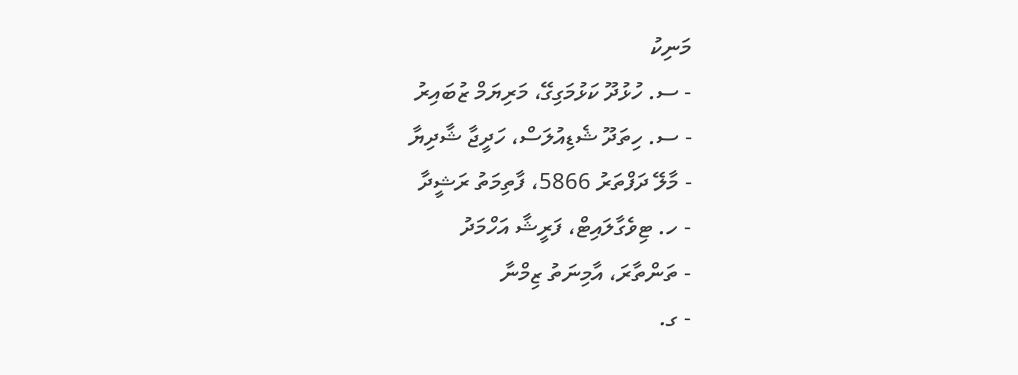މަނިކު
- ސ. ހުޅުދޫ ކަޅުމަގިގޭ، މަރިޔަމް ޒުބައިރު
- ސ. ހިތަދޫ ޝެޑިއުލަސް، ހަދީޖާ ޝާދިޔާ
- މާލޭ ދަފްތަރު 5866، ފާތިމަތު ރަޝީދާ
- ހ. ޓިވެގާލައިޓް، ފަރީޝާ އަހްމަދު
- ތަންތާރަ، އާމިނަތު ޒިމްނާ
- ގ.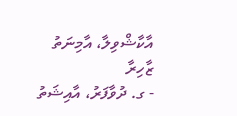އާކާޝްވިލާ، އާމިނަތު ޒާހިރާ
- ގ. ދުވާފަރު، އާއިޝަތު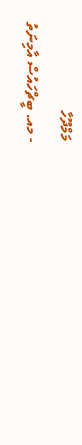މަމްދޫހާ
- މއ. ބީޗްހައުސް އާމިނަތު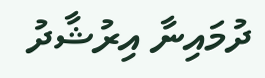ދުމައިނާ އިރުޝާދު